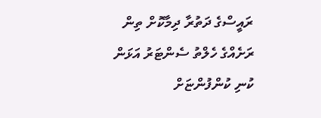ރައީސްގެ ދަތުރާ ދިމާކޮށް ތިން ރަށެއްގެ ހެލްތު ސެންޓަރު އަޅަން ކުނި ކުންފުންޏަށް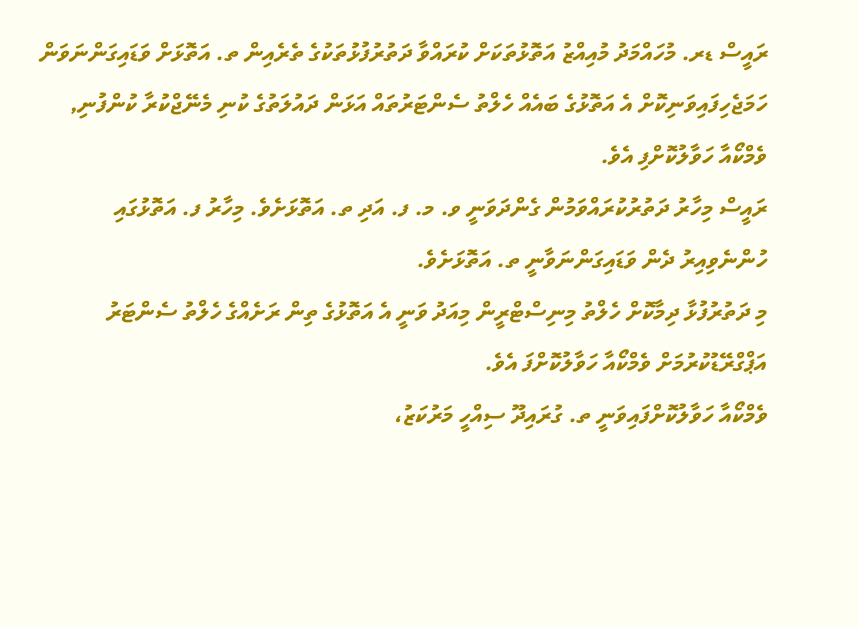ރައީސް ޑރ. މުހައްމަދު މުއިއްޒު އަތޮޅުތަކަށް ކުރައްވާ ދަތުރުފުޅުތަކުގެ ތެރެއިން ތ. އަތޮޅަށް ވަޑައިގަންނަވަން ހަމަޖެހިފައިވަނިކޮށް އެ އަތޮޅުގެ ބައެއް ހެލްތު ސެންޓަރުތައް އަޅަން ދައުލަތުގެ ކުނި މެނޭޖްކުރާ ކުންފުނި, ވެމްކޯއާ ހަވާލުކޮށްފި އެވެ.
ރައީސް މިހާރު ދަތުރުކުރައްވަމުން ގެންދަވަނީ ވ. މ. ފ. އަދި ތ. އަތޮޅަށެވެ. މިހާރު ފ. އަތޮޅުގައި ހުންނެވިއިރު ދެން ވަޑައިގަންނަވާނީ ތ. އަތޮޅަށެވެ.
މި ދަތުރުފުޅާ ދިމާކޮށް ހެލްތު މިނިސްޓްރީން މިއަދު ވަނީ އެ އަތޮޅުގެ ތިން ރަށެއްގެ ހެލްތު ސެންޓަރު އަޕްގްރޭޑުކުރުމަށް ވެމްކޯއާ ހަވާލުކޮށްފަ އެވެ.
ވެމްކޯއާ ހަވާލުކޮށްފައިވަނީ ތ. ގުރައިދޫ ސިއްހީ މަރުކަޒު،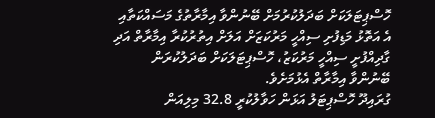ހޮސްޕިޓަލަކަށް ބަދަލުކުރުމަށް ބޭނުންވާ އިމާރާތުގެ މަސައްކަތާއި އެ އަތޮޅު މަޑިފުށި ސިއްހީ މަރުކަޒަށް އަލަށް އިތުރުކުރާ އިމާރާތް އަދި ގާދިއްފުށީ ސިއްހީ މަރުކަޒު، ހޮސްޕިޓަލަކަށް ބަދަލުކުރަން ބޭނުންވާ އިމާރާތް އެޅުމަށެވެ.
ގުރައިދޫ ހޮސްޕިޓަލު އަޅަން ހަވާލުކުރީ 32.8 މިލިއަން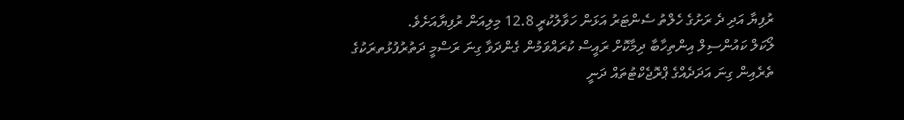ރުފިޔާ އަދި ދެ ރަށުގެ ހެލްތު ސެންޓަރު އަޅަން ހަވާލުކުރީ 12.8 މިލިއަން ރުފިޔާއަށެވެ.
ލޯކަލް ކައުންސިލް އިންތިހާބާ ދިމާކޮށް ރައީސް ކުރައްވަމުން ގެންދަވާ ގިނަ ރަސްމީ ދަތުރުފުޅުތރަކުގެ ތެރެއިން ގިނަ އަދަދެއްގެ ޕްރޮޖެކްޓުތައް ދަނީ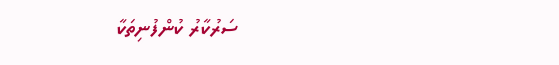ސަރުކާރު ކުންފުނިތަކާ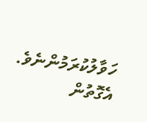ހަވާލުކުރަމުންނެވެ. އެގޮތުން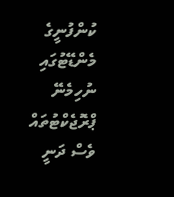ކުންފުނީގެ މެންޑޭޓުގައި ނުހިމެނޭ ޕްރޮޖެކްޓުތައް ވެސް ދަނީ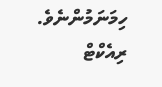ހިމަނަމުންނެވެ.
ރިއެކްޓް